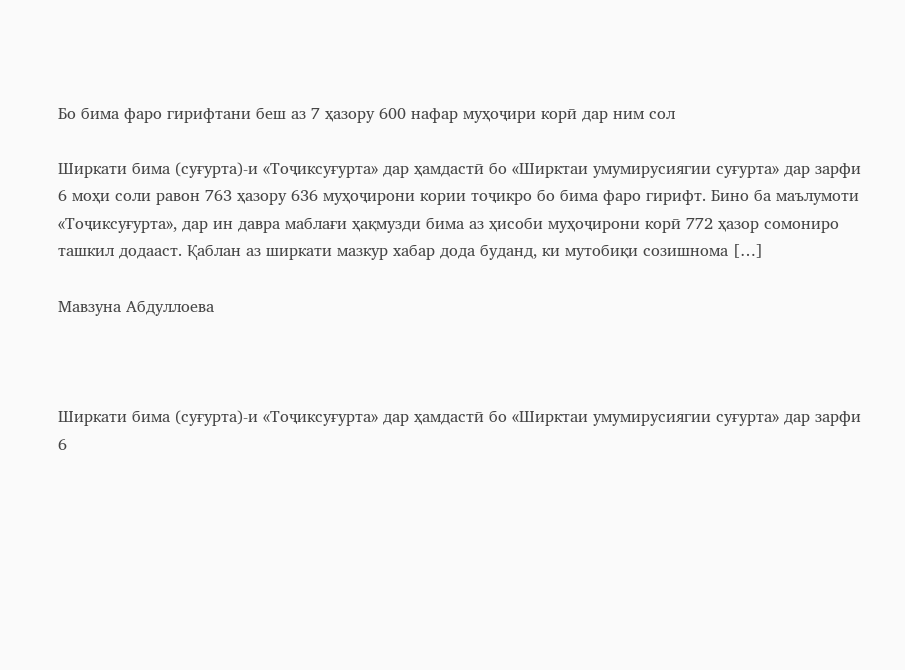Бо бима фаро гирифтани беш аз 7 ҳазору 600 нафар муҳоҷири корӣ дар ним сол

Ширкати бима (суғурта)-и «Тоҷиксуғурта» дар ҳамдастӣ бо «Ширктаи умумирусиягии суғурта» дар зарфи 6 моҳи соли равон 763 ҳазору 636 муҳоҷирони кории тоҷикро бо бима фаро гирифт. Бино ба маълумоти «Тоҷиксуғурта», дар ин давра маблағи ҳақмузди бима аз ҳисоби муҳоҷирони корӣ 772 ҳазор сомониро ташкил додааст. Қаблан аз ширкати мазкур хабар дода буданд, ки мутобиқи созишнома […]

Мавзуна Абдуллоева



Ширкати бима (суғурта)-и «Тоҷиксуғурта» дар ҳамдастӣ бо «Ширктаи умумирусиягии суғурта» дар зарфи 6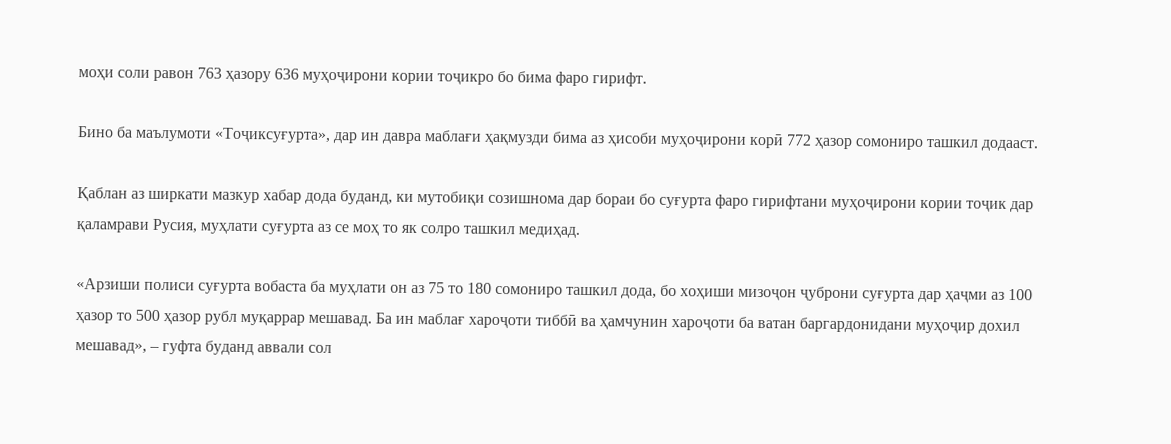моҳи соли равон 763 ҳазору 636 муҳоҷирони кории тоҷикро бо бима фаро гирифт.

Бино ба маълумоти «Тоҷиксуғурта», дар ин давра маблағи ҳақмузди бима аз ҳисоби муҳоҷирони корӣ 772 ҳазор сомониро ташкил додааст.

Қаблан аз ширкати мазкур хабар дода буданд, ки мутобиқи созишнома дар бораи бо суғурта фаро гирифтани муҳоҷирони кории тоҷик дар қаламрави Русия, муҳлати суғурта аз се моҳ то як солро ташкил медиҳад.

«Арзиши полиси суғурта вобаста ба муҳлати он аз 75 то 180 сомониро ташкил дода, бо хоҳиши мизоҷон ҷуброни суғурта дар ҳаҷми аз 100 ҳазор то 500 ҳазор рубл муқаррар мешавад. Ба ин маблағ хароҷоти тиббӣ ва ҳамчунин хароҷоти ба ватан баргардонидани муҳоҷир дохил мешавад», – гуфта буданд аввали сол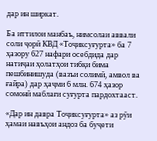дар ин ширкат.

Ба иттилои манбаъ, нимсолаи аввали соли ҷорӣ КВД «Тоҷиксуғурта» ба 7 ҳазору 627 нафари осебдида дар натиҷаи ҳолатҳои тибқи бима пешбинишуда (вазъи солимӣ, амвол ва ғайра) дар ҳаҷми 6 млн. 674 ҳазор сомонӣ маблағи суғурта пардохтааст.

«Дар ин давра Тоҷиксуғурта» аз рӯи ҳамаи навъҳои андоз ба буҷети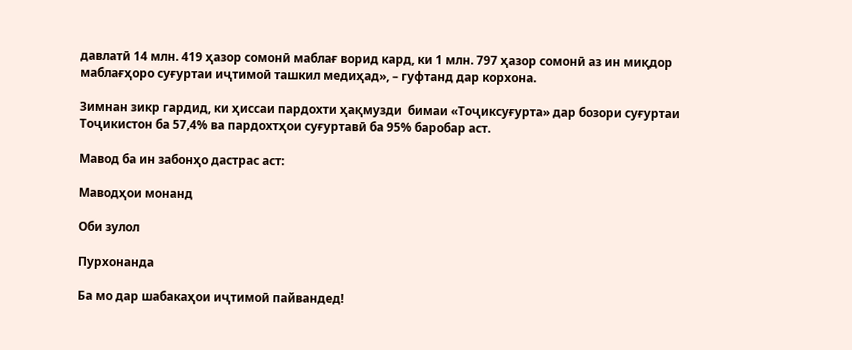давлатӣ 14 млн. 419 ҳазор сомонӣ маблағ ворид кард, ки 1 млн. 797 ҳазор сомонӣ аз ин миқдор маблағҳоро суғуртаи иҷтимоӣ ташкил медиҳад», – гуфтанд дар корхона.

Зимнан зикр гардид, ки ҳиссаи пардохти ҳақмузди  бимаи «Тоҷиксуғурта» дар бозори суғуртаи Тоҷикистон ба 57,4% ва пардохтҳои суғуртавӣ ба 95% баробар аст.

Мавод ба ин забонҳо дастрас аст:

Маводҳои монанд

Оби зулол

Пурхонанда

Ба мо дар шабакаҳои иҷтимоӣ пайвандед!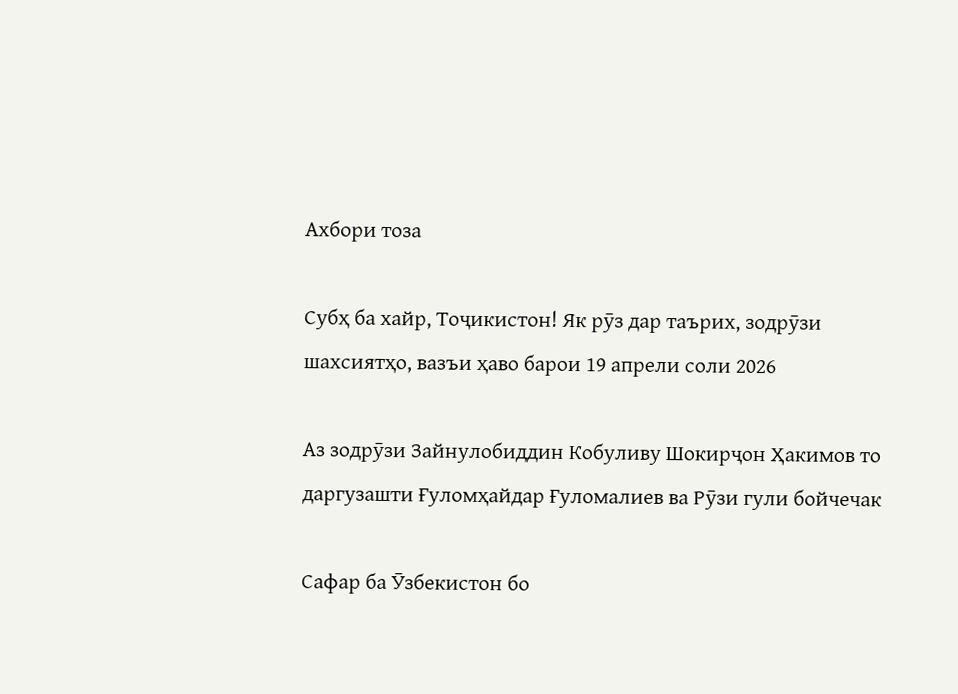Ахбори тоза

Субҳ ба хайр, Тоҷикистон! Як рӯз дар таърих, зодрӯзи шахсиятҳо, вазъи ҳаво барои 19 апрели соли 2026

Аз зодрӯзи Зайнулобиддин Кобуливу Шокирҷон Ҳакимов то даргузашти Ғуломҳайдар Ғуломалиев ва Рӯзи гули бойчечак

Сафар ба Ӯзбекистон бо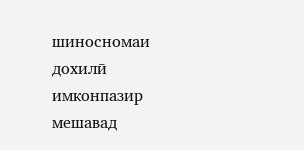шиносномаи дохилӣ имконпазир мешавад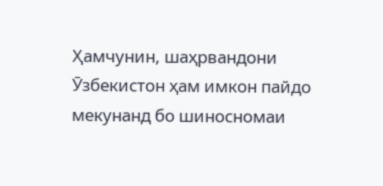Ҳамчунин, шаҳрвандони Ӯзбекистон ҳам имкон пайдо мекунанд бо шиносномаи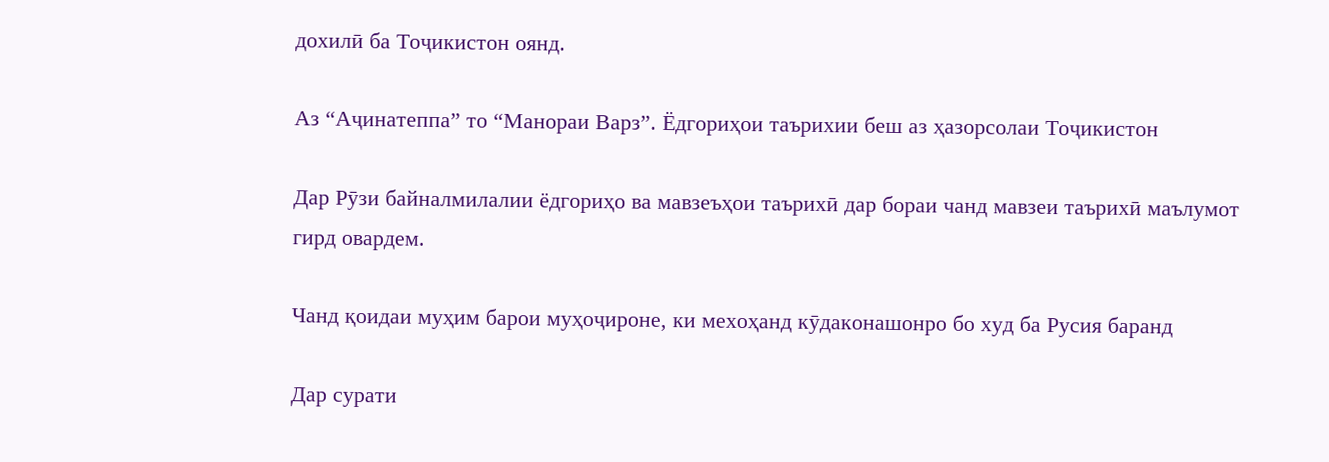дохилӣ ба Тоҷикистон оянд.

Аз “Аҷинатеппа” то “Манораи Варз”. Ёдгориҳои таърихии беш аз ҳазорсолаи Тоҷикистон

Дар Рӯзи байналмилалии ёдгориҳо ва мавзеъҳои таърихӣ дар бораи чанд мавзеи таърихӣ маълумот гирд овардем.

Чанд қоидаи муҳим барои муҳоҷироне, ки мехоҳанд кӯдаконашонро бо худ ба Русия баранд

Дар сурати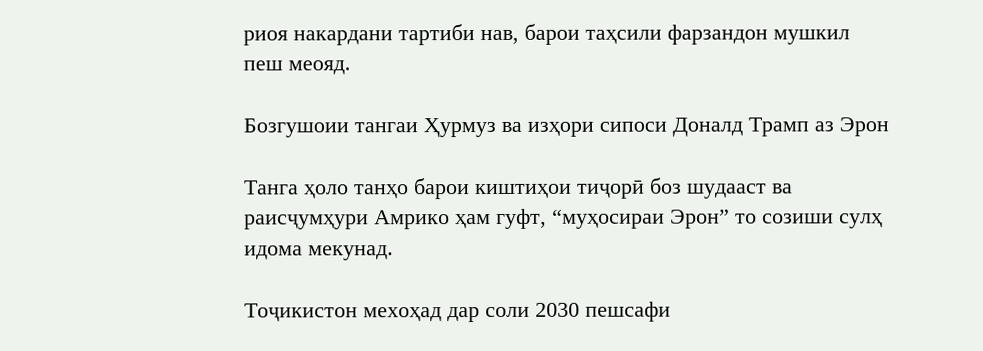риоя накардани тартиби нав, барои таҳсили фарзандон мушкил пеш меояд.

Бозгушоии тангаи Ҳурмуз ва изҳори сипоси Доналд Трамп аз Эрон

Танга ҳоло танҳо барои киштиҳои тиҷорӣ боз шудааст ва раисҷумҳури Амрико ҳам гуфт, “муҳосираи Эрон” то созиши сулҳ идома мекунад.

Тоҷикистон мехоҳад дар соли 2030 пешсафи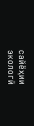сайёҳии экологӣ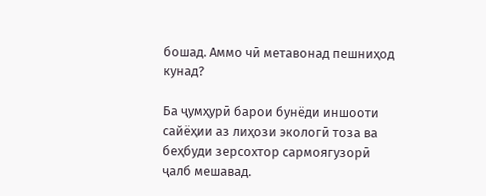бошад. Аммо чӣ метавонад пешниҳод кунад?

Ба ҷумҳурӣ барои бунёди иншооти сайёҳии аз лиҳози экологӣ тоза ва беҳбуди зерсохтор сармоягузорӣ ҷалб мешавад.